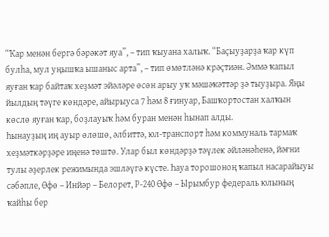“Ҡар менән бергә бәрәкәт яуа”, – тип ҡыуана халыҡ. “Баҫыуҙарҙа ҡар күп булһа, мул уңышҡа ышаныс арта”, – тип өмөтләнә крәҫтиән. Әммә ҡапыл яуған ҡар байтаҡ хеҙмәт эйәләре өсөн арыу уҡ мәшәҡәттәр ҙә тыуҙыра. Яңы йылдың тәүге көндәре, айырыуса 7 һәм 8 ғинуар, Башҡортостан халҡын көслө яуған ҡар, боҙлауыҡ һәм буран менән һынап алды.
Һынауҙың иң ауыр өлөшө, әлбиттә, юл-транспорт һәм коммуналь тармаҡ хеҙмәткәрҙәре иңенә төштө. Улар был көндәрҙә тәүлек әйләнәһенә, йәғни тулы әҙерлек режимында эшләүгә күсте. Һауа торошоноң ҡапыл насарайыуы сәбәпле, Өфө – Инйәр – Белорет, Р-240 Өфө – Ырымбур федераль юлының ҡайһы бер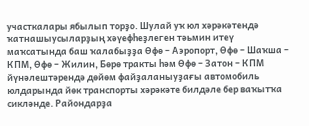участкалары ябылып торҙо. Шулай уҡ юл хәрәкәтендә ҡатнашыусыларҙың хәүефһеҙлеген тәьмин итеү маҡсатында баш ҡалабыҙҙа Өфө – Аэропорт, Өфө – Шаҡша – КПМ, Өфө – Жилин, Бөрө тракты һәм Өфө – Затон – КПМ йүнәлештәрендә дөйөм файҙаланыуҙағы автомобиль юлдарында йөк транспорты хәрәкәте билдәле бер ваҡытҡа сикләнде. Райондарҙа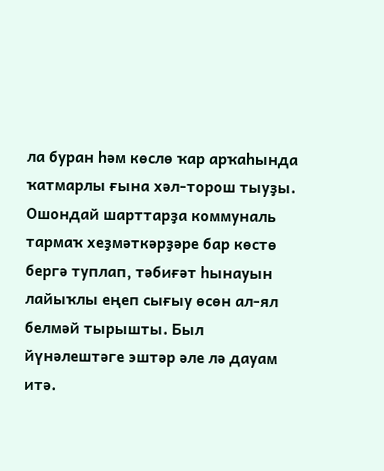ла буран һәм көслө ҡар арҡаһында ҡатмарлы ғына хәл-торош тыуҙы.
Ошондай шарттарҙа коммуналь тармаҡ хеҙмәткәрҙәре бар көстө бергә туплап, тәбиғәт һынауын лайыҡлы еңеп сығыу өсөн ал-ял белмәй тырышты. Был йүнәлештәге эштәр әле лә дауам итә.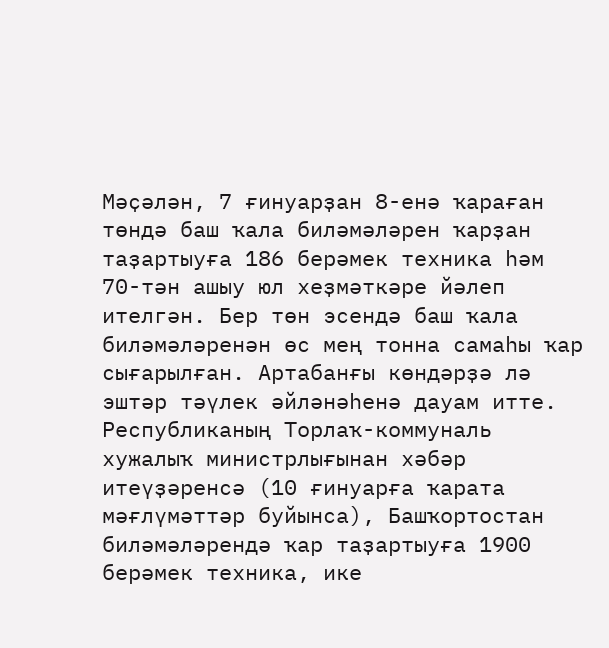Мәҫәлән, 7 ғинуарҙан 8-енә ҡараған төндә баш ҡала биләмәләрен ҡарҙан таҙартыуға 186 берәмек техника һәм 70-тән ашыу юл хеҙмәткәре йәлеп ителгән. Бер төн эсендә баш ҡала биләмәләренән өс мең тонна самаһы ҡар сығарылған. Артабанғы көндәрҙә лә эштәр тәүлек әйләнәһенә дауам итте.
Республиканың Торлаҡ-коммуналь хужалыҡ министрлығынан хәбәр итеүҙәренсә (10 ғинуарға ҡарата мәғлүмәттәр буйынса), Башҡортостан биләмәләрендә ҡар таҙартыуға 1900 берәмек техника, ике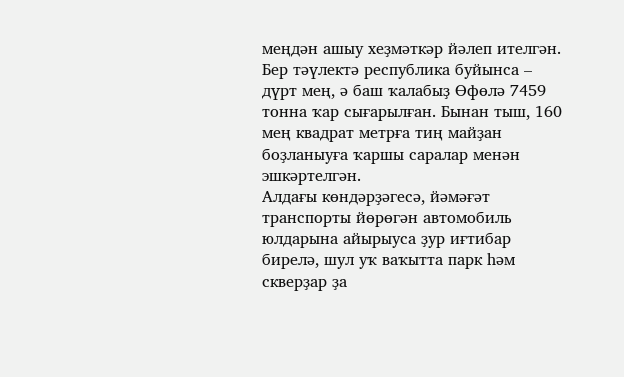меңдән ашыу хеҙмәткәр йәлеп ителгән. Бер тәүлектә республика буйынса – дүрт мең, ә баш ҡалабыҙ Өфөлә 7459 тонна ҡар сығарылған. Бынан тыш, 160 мең квадрат метрға тиң майҙан боҙланыуға ҡаршы саралар менән эшкәртелгән.
Алдағы көндәрҙәгесә, йәмәғәт транспорты йөрөгән автомобиль юлдарына айырыуса ҙур иғтибар бирелә, шул уҡ ваҡытта парк һәм скверҙар ҙа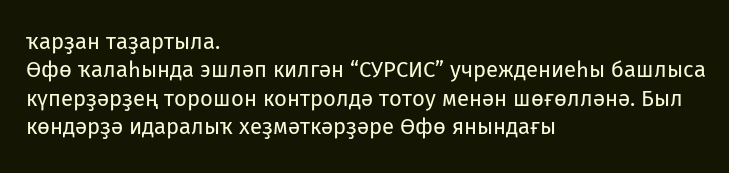ҡарҙан таҙартыла.
Өфө ҡалаһында эшләп килгән “СУРСИС” учреждениеһы башлыса күперҙәрҙең торошон контролдә тотоу менән шөғөлләнә. Был көндәрҙә идаралыҡ хеҙмәткәрҙәре Өфө янындағы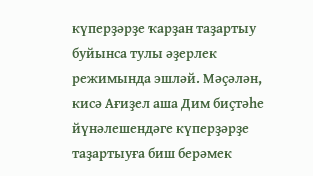күперҙәрҙе ҡарҙан таҙартыу буйынса тулы әҙерлек режимында эшләй. Мәҫәлән, кисә Ағиҙел аша Дим биҫтәһе йүнәлешендәге күперҙәрҙе таҙартыуға биш берәмек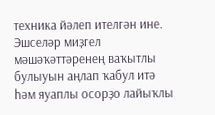техника йәлеп ителгән ине. Эшселәр миҙгел мәшәҡәттәренең ваҡытлы булыуын аңлап ҡабул итә һәм яуаплы осорҙо лайыҡлы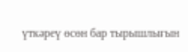үткәреү өсөн бар тырышлығын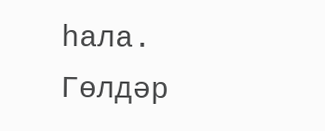һала.
Гөлдәр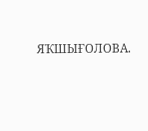ЯҠШЫҒОЛОВА.